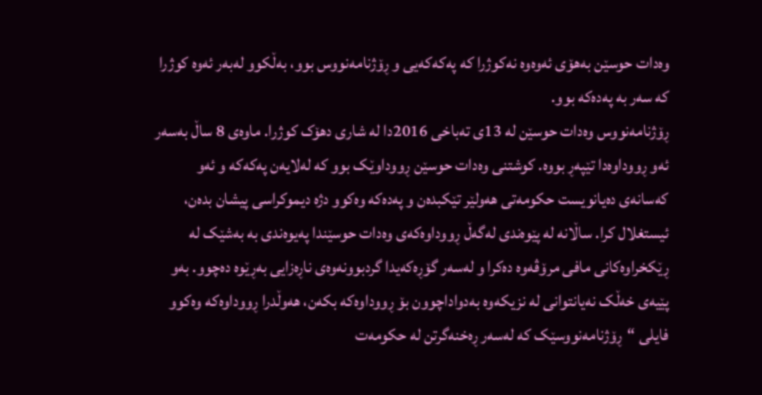وەدات حوسێن بەهۆی ئەوەوە نەکوژرا کە پەکەکەیی و ڕۆژنامەنووس بوو، بەڵکوو لەبەر ئەوە کوژرا کە سەر بە پەدەکە بوو.
ڕۆژنامەنووس وەدات حوسێن لە 13ی تەباخی 2016دا لە شاری دهۆک کوژرا. ماوەی 8 ساڵ بەسەر ئەو ڕووداوەدا تێپەڕ بووە. کوشتنی وەدات حوسێن ڕووداوێک بوو کە لەلایەن پەکەکە و ئەو کەسانەی دەیانویست حکومەتی هەولێر تێکبدەن و پەدەکە وەکوو دژە دیموکراسی پیشان بدەن، ئیستغلال کرا. ساڵانە لە پێوەندی لەگەڵ ڕووداوەکەی وەدات حوسێندا پەیوەندی بە بەشێک لە ڕێکخراوەکانی مافی مرۆڤەوە دەکرا و لەسەر گۆڕەکەیدا گردبوونەوەی ناڕەزایی بەڕێوە دەچوو. بەو پێیەی خەڵک نەیانتوانی لە نزیکەوە بەدواداچوون بۆ ڕووداوەکە بکەن، هەوڵدرا ڕووداوەکە وەکوو فایلی “ڕۆژنامەنووسێک کە لەسەر ڕەخنەگرتن لە حکومەت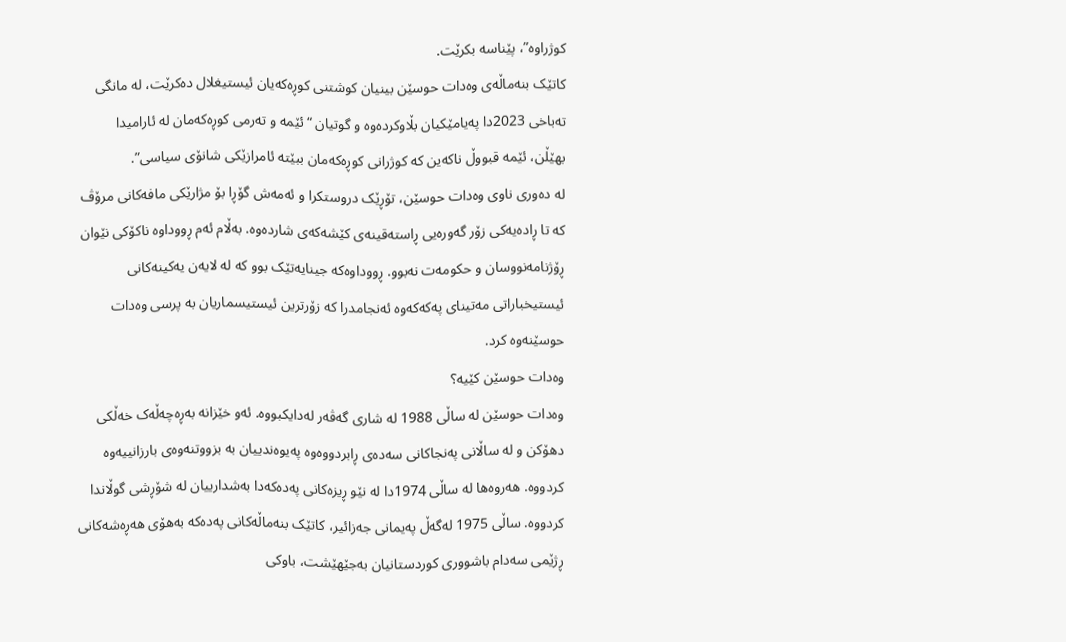کوژراوە”، پێناسە بکرێت.
کاتێک بنەماڵەی وەدات حوسێن بینیان کوشتنی کوڕەکەیان ئیستیغلال دەکرێت، لە مانگی تەباخی 2023دا پەیامێکیان بڵاوکردەوە و گوتیان “ئێمە و تەرمی کوڕەکەمان لە ئارامیدا بهێڵن، ئێمە قبووڵ ناکەین کە کوژرانی کوڕەکەمان ببێتە ئامرازێکی شانۆی سیاسی”.
لە دەوری ناوی وەدات حوسێن، تۆڕێک دروستکرا و ئەمەش گۆڕا بۆ مژارێکی مافەکانی مرۆڤ کە تا ڕادەیەکی زۆر گەورەیی ڕاستەقینەی کێشەکەی شاردەوە. بەڵام ئەم ڕووداوە ناکۆکی نێوان ڕۆژنامەنووسان و حکومەت نەبوو. ڕووداوەکە جینایەتێک بوو کە لە لایەن یەکینەکانی ئیستیخباراتی مەتینای پەکەکەوە ئەنجامدرا کە زۆرترین ئیستیسماریان بە پرسی وەدات حوسێنەوە کرد.
وەدات حوسێن کێیە؟
وەدات حوسێن لە ساڵی 1988 لە شاری گەڤەر لەدایکبووە. ئەو خێزانە بەڕەچەڵەک خەڵکی دهۆکن و لە ساڵانی پەنجاکانی سەدەی ڕابردووەوە پەیوەندییان بە بزووتنەوەی بارزانییەوە کردووە. هەروەها لە ساڵی 1974دا لە نێو ڕیزەکانی پەدەکەدا بەشدارییان لە شۆڕشی گوڵاندا کردووە. ساڵی 1975 لەگەڵ پەیمانی جەزائیر، کاتێک بنەماڵەکانی پەدەکە بەهۆی هەڕەشەکانی ڕژێمی سەدام باشووری کوردستانیان بەجێهێشت، باوکی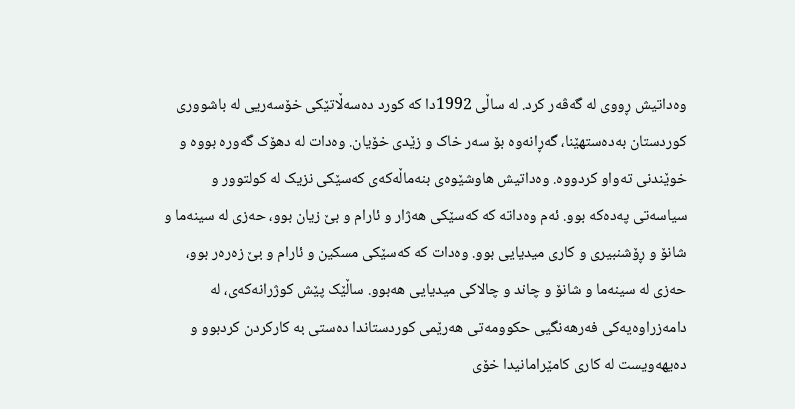وەداتیش ڕووی لە گەڤەر کرد. لە ساڵی 1992دا کە کورد دەسەڵاتێکی خۆسەریی لە باشووری کوردستان بەدەستهێنا، گەڕانەوە بۆ سەر خاک و زێدی خۆیان. وەدات لە دهۆک گەورە بووە و خوێندنی تەواو کردووە. وەداتیش هاوشێوەی بنەماڵەکەی کەسێکی نزیک لە کولتوور و سیاسەتی پەدەکە بوو. ئەم وەداتە کە کەسێکی هەژار و ئارام و بێ زیان بوو، حەزی لە سینەما و شانۆ و ڕۆشنبیری و کاری میدیایی بوو. وەدات کە کەسێکی مسکین و ئارام و بێ زەرەر بوو، حەزی لە سینەما و شانۆ و چاند و چالاکی میدیایی هەبوو. ساڵێک پێش کوژرانەکەی، لە دامەزراوەیەکی فەرهەنگیی حکوومەتی هەرێمی کوردستاندا دەستی بە کارکردن کردبوو و دەیهەویست لە کاری کامێرامانیدا خۆی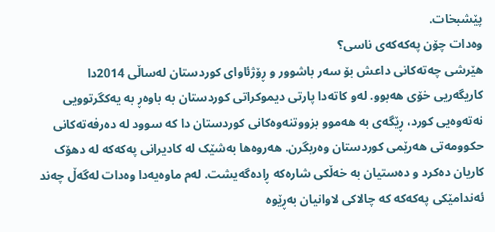پێشبخات.
وەدات چۆن پەکەکەی ناسی؟
هێرشی چەتەکانی داعش بۆ سەر باشوور و ڕۆژئاوای کوردستان لەساڵی 2014دا کاریگەریی خۆی هەبوو. لەو کاتەدا پارتی دیموکراتی کوردستان بە باوەڕ بە یەکگرتوویی نەتەوەیی کورد، ڕێگەی بە هەموو بزووتنەوەکانی کوردستان دا کە سوود لە دەرفەتەکانی حکوومەتی هەرێمی کوردستان وەربگرن. هەروەها بەشێک لە کادیرانی پەکەکە لە دهۆک کاریان دەکرد و دەستیان بە خەڵکی شارەکە ڕادەگەیشت. لەم ماوەیەدا وەدات لەگەڵ چەند ئەندامێکی پەکەکە کە چالاکی لاوانیان بەڕێوە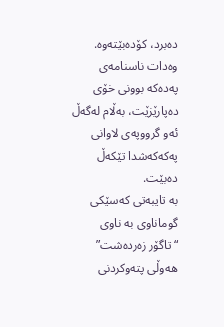دەبرد، کۆدەبێتەوە. وەدات ناسنامەی پەدەکە بوونی خۆی دەپارێزێت، بەڵام لەگەڵ ئەو گرووپەی لاوانی پەکەکەشدا تێکەڵ دەبێت.
بە تایبەتی کەسێکی گوماناوی بە ناوی “تاگۆر زەردەشت” هەوڵی پتەوکردنی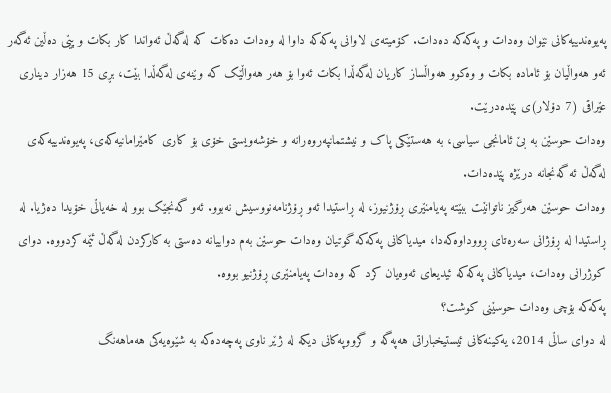پەیوەندییەکانی نێوان وەدات و پەکەکە دەدات. کۆمیتەی لاوانی پەکەکە داوا لە وەدات دەکات کە لەگەڵ ئەواندا کار بکات و پێی دەڵین ئەگەر ئەو هەواڵیان بۆ ئامادە بکات و وەکوو هەواڵساز کاریان لەگەڵدا بکات ئەوا بۆ هەر هەواڵێک کە وێنەی لەگەڵدا بێت، بڕی 15 هەزار دیناری عێراقی (7 دۆلار)ی پێدەدرێت.
وەدات حوسێن بە بێ ئامانجی سیاسی، بە هەستێکی پاک و نیشتمانپەروەرانە و خۆشەویستی خۆی بۆ کاری کامێرامانیەکەی، پەیوەندییەکەی لەگەڵ ئە گەنجانە درێژە پێدەدات.
وەدات حوسێن هەرگیز ناتوانێت ببێتە پەیامنێری ڕۆژنیوز، لە ڕاستیدا ئەو ڕۆژنامەنووسیش نەبوو. ئەو گەنجێک بوو لە خەیاڵی خۆیدا دەژیا. لە ڕاستیدا لە ڕۆژانی سەرەتای ڕووداوەکەدا، میدیاکانی پەکەکە گوتیان وەدات حوسێن بەم دواییانە دەستی بە کارکردن لەگەڵ ئێمە کردووە. دوای کوژرانی وەدات، میدیاکانی پەکەکە ئیدیعای ئەوەیان کرد کە وەدات پەیامنێری ڕۆژنیو بووە.
پەکەکە بۆچی وەدات حوسێنی کوشت؟
لە دوای ساڵی 2014، یەکینەکانی ئیستیخباراتی هەپەگە و گرووپەکانی دیکە لە ژێر ناوی پەچەدەکە بە شێوەیەکی هەماهەنگ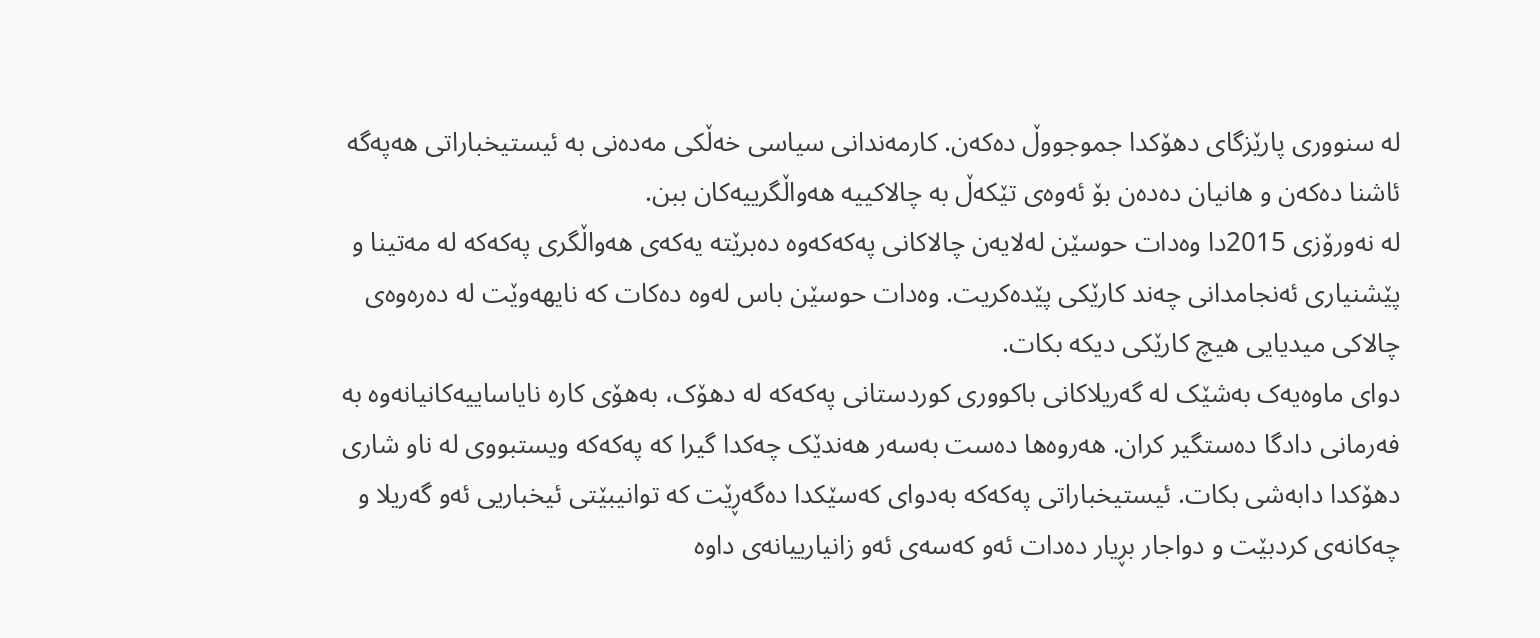لە سنووری پارێزگای دهۆکدا جموجووڵ دەکەن. کارمەندانی سیاسی خەڵکی مەدەنی بە ئیستیخباراتی هەپەگە ئاشنا دەکەن و هانیان دەدەن بۆ ئەوەی تێکەڵ بە چالاکییە هەواڵگرییەکان ببن.
لە نەورۆزی 2015دا وەدات حوسێن لەلایەن چالاکانی پەکەکەوە دەبرێتە یەکەی هەواڵگری پەکەکە لە مەتینا و پێشنیاری ئەنجامدانی چەند کارێکی پێدەکریت. وەدات حوسێن باس لەوە دەکات کە نایهەوێت لە دەرەوەی چالاکی میدیایی هیچ کارێکی دیکە بکات.
دوای ماوەیەک بەشێک لە گەریلاکانی باکووری کوردستانی پەکەکە لە دهۆک، بەهۆی کارە نایاساییەکانیانەوە بە فەرمانی دادگا دەستگیر کران. هەروەها دەست بەسەر هەندێک چەکدا گیرا کە پەکەکە ویستبووی لە ناو شاری دهۆکدا دابەشی بکات. ئیستیخباراتی پەکەکە بەدوای کەسێکدا دەگەڕێت کە توانیبێتی ئیخباریی ئەو گەریلا و چەکانەی کردبێت و دواجار بڕیار دەدات ئەو کەسەی ئەو زانیارییانەی داوە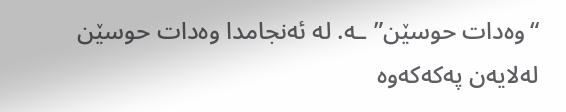“وەدات حوسێن”ـە. لە ئەنجامدا وەدات حوسێن لەلایەن پەکەکەوە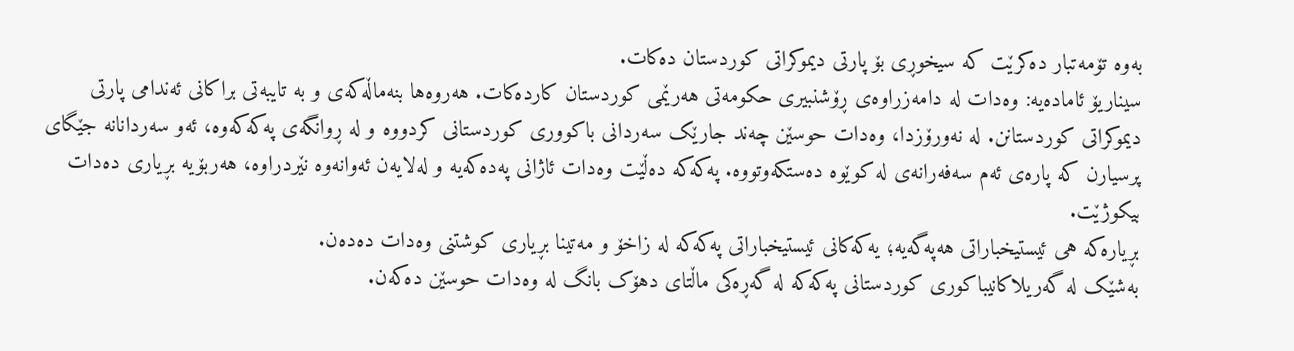بەوە تۆمەتبار دەکرێت کە سیخوڕی بۆ پارتی دیموکراتی کوردستان دەکات.
سیناریۆ ئامادەیە: وەدات لە دامەزراوەی ڕۆشنبیری حکومەتی هەرێمی کوردستان کاردەکات. هەروەها بنەماڵەکەی و بە تایبەتی براکانی ئەندامی پارتی دیموکراتی کوردستانن. لە نەورۆزدا، وەدات حوسێن چەند جارێک سەردانی باکووری کوردستانی کردووە و لە ڕوانگەی پەکەکەوە، ئەو سەردانانە جێگای پرسیارن کە پارەی ئەم سەفەرانەی لە کوێوە دەستکەوتووە. پەکەکە دەڵێت وەدات ئاژانی پەدەکەیە و لەلایەن ئەوانەوە نێردراوە، هەربۆیە بڕیاری دەدات بیکوژێت.
بڕیارەکە هی ئیستیخباراتی هەپەگەیە؛ یەکەکانی ئیستیخباراتی پەکەکە لە زاخۆ و مەتینا بڕیاری کوشتنی وەدات دەدەن.
بەشێک لە گەریلاکانیباکوری کوردستانی پەکەکە لە گەڕەکی ماڵتای دهۆک بانگ لە وەدات حوسێن دەکەن.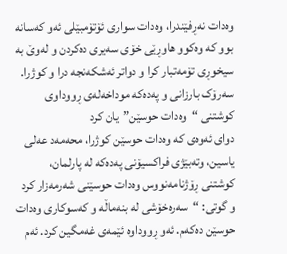وەدات نەڕفێندرا، وەدات سواری ئۆتۆمبێلی ئەو کەسانە بوو کە وەکوو هاوڕێی خۆی سەیری دەکردن و لەوێ بە سیخوڕی تۆمەتبار کرا و دواتر ئەشکەنجە درا و کوژرا.
سەرۆک بارزانی و پەدەکە موداخەلەی ڕووداوی کوشتنی “وەدات حوسێن”یان کرد
دوای ئەوەی کە وەدات حوسێن کوژرا، محەمەد عەلی یاسین، وتەبێژی فراکسیۆنی پەدەکە لە پارلمان، کوشتنی ڕۆژنامەنووس وەدات حوسێنی شەرمەزار کرد و گوتی: “سەرەخۆشی لە بنەماڵە و کەسوکاری وەدات حوسێن دەکەم. ئەو ڕووداوە ئێمەی غەمگین کرد. ئەم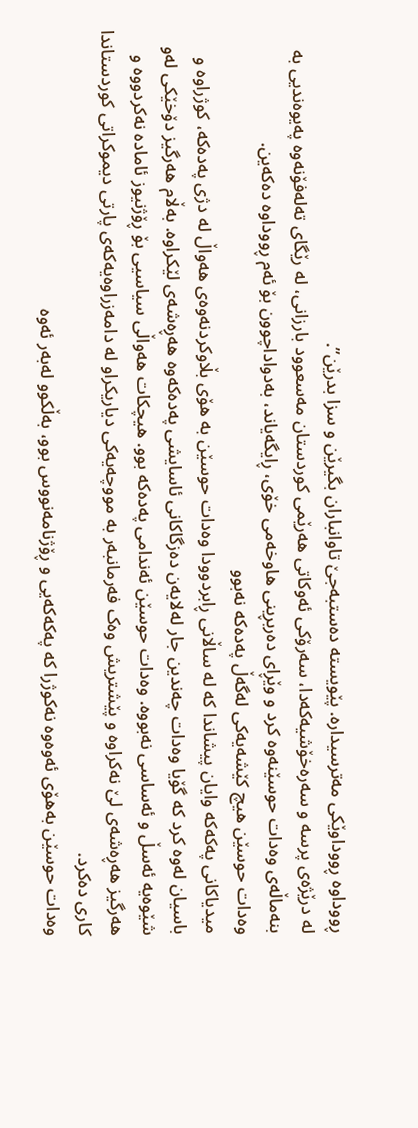ڕووداوە ڕووداوێکی مەترسیدارە. پێویستە دەستبەجێ تاوانباران بگیرێن و سزا بدرێن”.
لە درێژەی پرسە و سەرەخۆشیەکەدا، سەرۆکی ئەوکاتی هەرێمی کوردستان مەسعوود بارزانی، لە رێگای تەلەفۆنەوە پەیوەندیی بە بنەماڵەی وەدات حوسێنەوە کرد و وێڕای دەربڕینی هاوخەمی خۆی، ڕایگەیاند، بەدواداچوون بۆ ئەم ڕووداوە دەکەین.
وەدات حوسێن هیچ کێشەیەکی لەگەڵ پەدەکە نەبوو
میدیاکانی پەکەکە وایان پیشاندا کە لە ساڵانی ڕابردوودا وەدات حوسێن بە هۆی بڵاوکردنەوەی هەواڵ لە دژی پەدەکە، کوژراوە و باسیان لەوە کرد کە گۆیا وەدات چەندین جار لەلایەن دەزگاکانی ئاسایشی پەدەکەوە هەڕەشەی لێکراوە. بەڵام هەرگیز دۆخێکی لەو شێوەیە ئەسڵ و ئەساسی نەبووە. وەدات حوسێن ئەندامی پەدەکە بوو. هیچکات هەواڵی سیاسیی بۆ ڕۆژنیوز ئامادە نەکردووە و هەرگیز هەڕەشەی لێ نەکراوە و پێشتریش وەک فەرمانبەر بە مووچەیەکی دیاریکراو لە دامەزراوەیەکەی پارتی دیموکراتی کوردستاندا کاری دەکرد.
وەدات حوسێن بەهۆی ئەوەوە نەکوژرا کە پەکەکەیی و ڕۆژنامەنووس بوو، بەڵکوو لەبەر ئەوە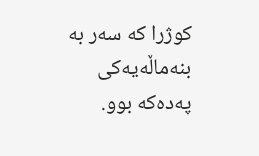کوژرا کە سەر بە بنەماڵەیەکی پەدەکە بوو.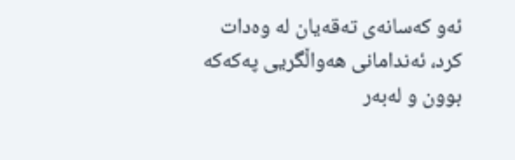ئەو کەسانەی تەقەیان لە وەدات کرد، ئەندامانی هەواڵگریی پەکەکە بوون و لەبەر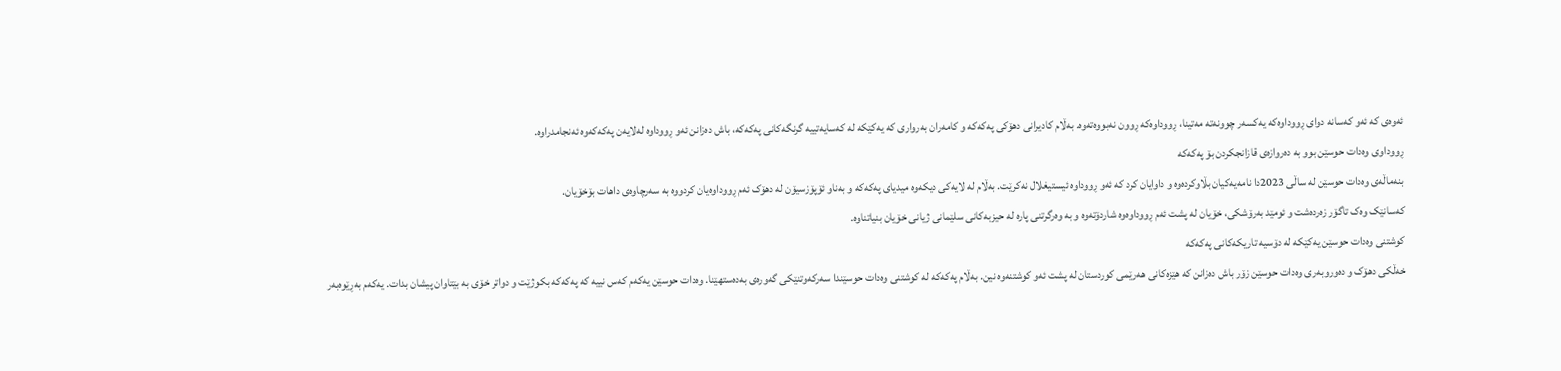ئەوەی کە ئەو کەسانە دوای ڕووداوەکە یەکسەر چوونەتە مەتینا، ڕووداوەکە ڕوون نەبووەتەوە. بەڵام کادیرانی دهۆکی پەکەکە و کامەران بەرواری کە یەکێکە لە کەسایەتییە گرنگەکانی پەکەکە، باش دەزانن ئەو ڕووداوە لەلایەن پەکەکەوە ئەنجامدراوە.
ڕووداوی وەدات حوسێن بوو بە دەروازەی قازانجکردن بۆ پەکەکە
بنەماڵەی وەدات حوسێن لە ساڵی 2023دا نامەیەکیان بڵاوکردەوە و داوایان کرد کە ئەو ڕووداوە ئیستیغلال نەکرێت. بەڵام لە لایەکی دیکەوە میدیای پەکەکە و بەناو ئۆپۆزسیۆن لە دهۆک ئەم ڕووداوەیان کردووە بە سەرچاوەی داهات بۆخۆیان.
کەسانێک وەک تاگۆر زەردەشت و ئومێد بەرۆشکی، خۆیان لە پشت ئەم ڕووداوەوە شاردۆتەوە و بە وەرگرتنی پارە لە حیزبەکانی سلێمانی ژیانی خۆیان بنیاتناوە.
کوشتنی وەدات حوسێن یەکێکە لە دۆسیە تاریکەکانی پەکەکە
خەڵکی دهۆک و دەوروبەری وەدات حوسێن زۆر باش دەزانن کە هێزەکانی هەرێمی کوردستان لە پشت ئەو کوشتنەوە نین. بەڵام پەکەکە لە کوشتنی وەدات حوسێندا سەرکەوتنێکی گەورەی بەدەستهێنا. وەدات حوسێن یەکەم کەس نییە کە پەکەکە بکوژێت و دواتر خۆی بە بێتاوان پیشان بدات. یەکەم بەڕێوەبەر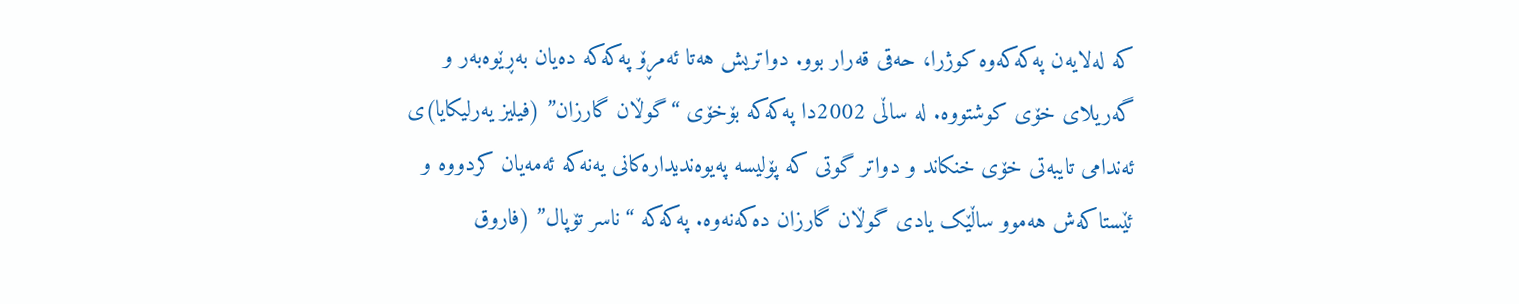کە لەلایەن پەکەکەوە کوژرا، حەقی قەرار بوو. دواتریش هەتا ئەمڕۆ پەکەکە دەیان بەڕێوەبەر و گەریلای خۆی کوشتووە. لە ساڵی 2002دا پەکەکە بۆخۆی “گوڵان گارزان” (فیلیز یەرلیکایا)ی ئەندامی تایبەتی خۆی خنکاند و دواتر گوتی کە پۆلیسە پەیوەندیدارەکانی یەنەکە ئەمەیان کردووە و ئێستاکەش هەموو ساڵێک یادی گوڵان گارزان دەکەنەوە. پەکەکە “ناسر تۆپال” (فاروق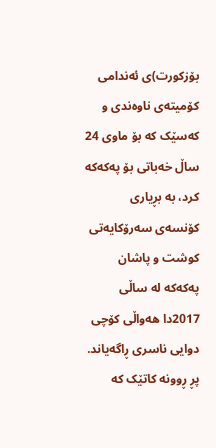بۆزکورت)ی ئەندامی کۆمیتەی ناوەندی و کەسێک کە بۆ ماوی 24 ساڵ خەباتی بۆ پەکەکە کرد، بە بڕیاری کۆنسەی سەرۆکایەتی کوشت و پاشان پەکەکە لە ساڵی 2017دا هەواڵی کۆچی دوایی ناسری ڕاگەیاند.
پڕ ڕوونە کاتێک کە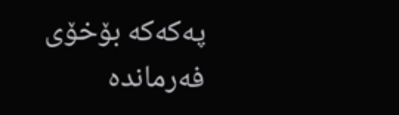پەکەکە بۆخۆی فەرماندە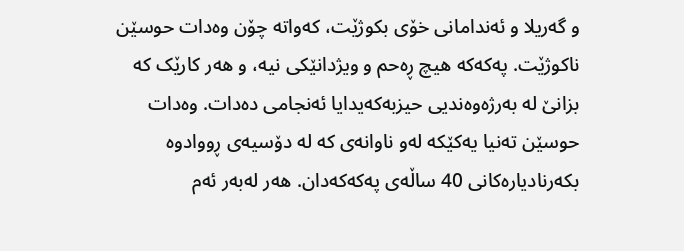و گەریلا و ئەندامانی خۆی بکوژێت، کەواتە چۆن وەدات حوسێن ناکوژێت. پەکەکە هیچ ڕەحم و ویژدانێکی نیە، و هەر کارێک کە بزانێ لە بەرژەوەندیی حیزبەکەیدایا ئەنجامی دەدات. وەدات حوسێن تەنیا یەکێکە لەو ناوانەی کە لە دۆسیەی ڕووادوە بکەرنادیارەکانی 40 ساڵەی پەکەکەدان. هەر لەبەر ئەم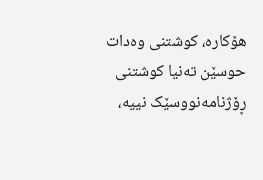هۆکارە، کوشتنی وەدات حوسێن تەنیا کوشتنی ڕۆژنامەنووسێک نییە،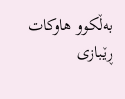بەڵکوو هاوکات ڕێبازی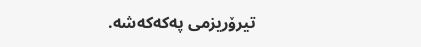تیرۆریزمی پەکەکەشە.